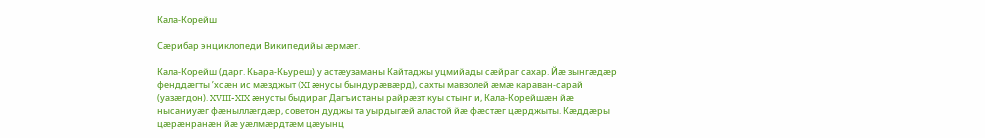Кала-Корейш

Сæрибар энциклопеди Википедийы æрмæг.

Кала-Корейш (дарг. Кьара-Кьуреш) у астæузаманы Кайтаджы уцмийады сæйраг сахар. Йæ зынгæдæр фенддæгты ’хсæн ис мæзджыт (XI æнусы бындурæвæрд), сахты мавзолей æмæ караван-сарай (уазæгдон). XVIII-XIX æнусты быдираг Дагъистаны райрæзт куы стынг и, Кала-Корейшæн йæ нысаниуæг фæныллæгдæр, советон дуджы та уырдыгæй аластой йæ фæстæг цæрджыты. Кæддæры цæрæнранæн йæ уæлмæрдтæм цæуынц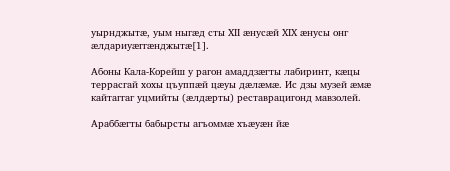уырнджытæ, уым ныгæд сты XII æнусæй XIX æнусы онг æлдариуæггæнджытæ[1].

Абоны Кала-Корейш у рагон амаддзæгты лабиринт, кæцы террасгай хохы цъуппæй цæуы дæлæмæ. Ис дзы музей æмæ кайтаггаг уцмийты (æлдæрты) реставрацигонд мавзолей.

Араббæгты бабырсты агъоммæ хъæуæн йæ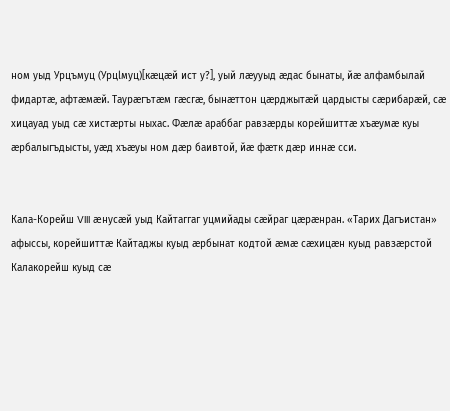ном уыд Урцъмуц (Урцlмуц)[кæцæй ист у?], уый лæууыд æдас бынаты, йæ алфамбылай фидартæ, афтæмæй. Таурæгътæм гæсгæ, бынæттон цæрджытæй цардысты сæрибарæй, сæ хицауад уыд сæ хистæрты ныхас. Фæлæ араббаг равзæрды корейшиттæ хъæумæ куы æрбалыгъдысты, уæд хъæуы ном дæр баивтой, йæ фæтк дæр иннæ сси.


Кала-Корейш VIII æнусæй уыд Кайтаггаг уцмийады сæйраг цæрæнран. «Тарих Дагъистан» афыссы, корейшиттæ Кайтаджы куыд æрбынат кодтой æмæ сæхицæн куыд равзæрстой Калакорейш куыд сæ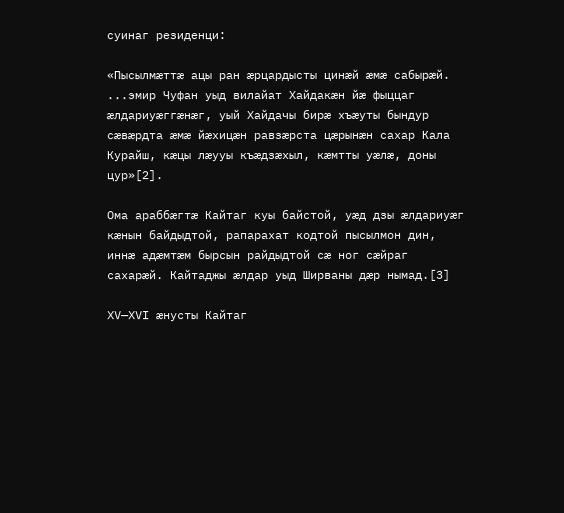суинаг резиденци:

«Пысылмæттæ ацы ран æрцардысты цинæй æмæ сабырæй. ...эмир Чуфан уыд вилайат Хайдакæн йæ фыццаг æлдариуæггæнæг, уый Хайдачы бирæ хъæуты бындур сæвæрдта æмæ йæхицæн равзæрста цæрынæн сахар Кала Курайш, кæцы лæууы къæдзæхыл, кæмтты уæлæ, доны цур»[2].

Ома араббæгтæ Кайтаг куы байстой, уæд дзы æлдариуæг кæнын байдыдтой, рапарахат кодтой пысылмон дин, иннæ адæмтæм бырсын райдыдтой сæ ног сæйраг сахарæй. Кайтаджы æлдар уыд Ширваны дæр нымад.[3]

XV—XVI æнусты Кайтаг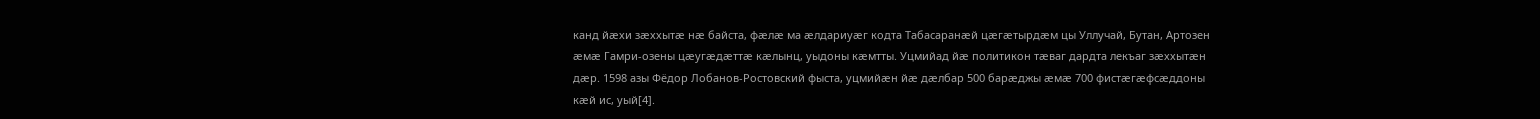канд йæхи зæххытæ нæ байста, фæлæ ма æлдариуæг кодта Табасаранæй цæгæтырдæм цы Уллучай, Бутан, Артозен æмæ Гамри-озены цæугæдæттæ кæлынц, уыдоны кæмтты. Уцмийад йæ политикон тæваг дардта лекъаг зæххытæн дæр. 1598 азы Фёдор Лобанов-Ростовский фыста, уцмийæн йæ дæлбар 500 барæджы æмæ 700 фистæгæфсæддоны кæй ис, уый[4].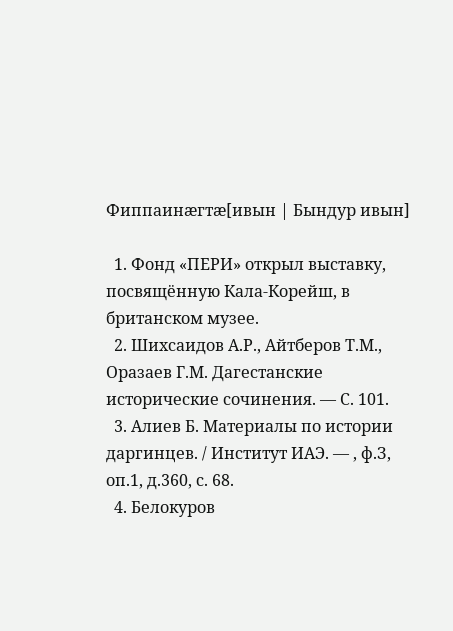Фиппаинæгтæ[ивын | Бындур ивын]

  1. Фонд «ПЕРИ» открыл выставку, посвящённую Кала-Корейш, в британском музее.
  2. Шихсаидов А.Р., Айтберов Т.М., Оразаев Г.М. Дагестанские исторические сочинения. — С. 101.
  3. Алиев Б. Материалы по истории даргинцев. / Институт ИАЭ. — , ф.З, оп.1, д.360, с. 68.
  4. Белокуров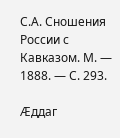С.А. Сношения России с Кавказом. М. — 1888. — С. 293.

Æддаг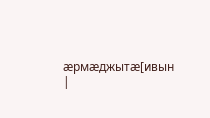æрмæджытæ[ивын |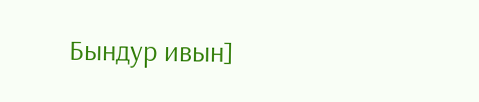Бындур ивын]